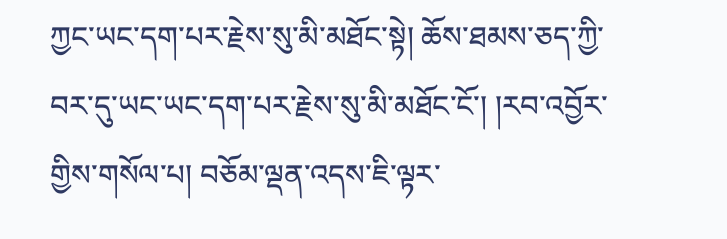ཀྱང་ཡང་དག་པར་རྗེས་སུ་མི་མཐོང་སྟེ། ཆོས་ཐམས་ཅད་ཀྱི་བར་དུ་ཡང་ཡང་དག་པར་རྗེས་སུ་མི་མཐོང་ངོ་། །རབ་འབྱོར་གྱིས་གསོལ་པ། བཅོམ་ལྡན་འདས་ཇི་ལྟར་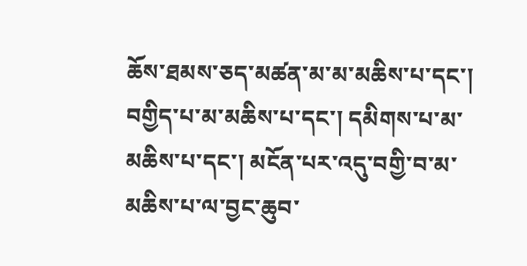ཆོས་ཐམས་ཅད་མཚན་མ་མ་མཆིས་པ་དང་། བགྱིད་པ་མ་མཆིས་པ་དང་། དམིགས་པ་མ་མཆིས་པ་དང་། མངོན་པར་འདུ་བགྱི་བ་མ་མཆིས་པ་ལ་བྱང་ཆུབ་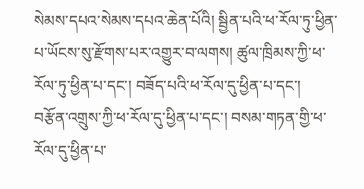སེམས་དཔའ་སེམས་དཔའ་ཆེན་པོའི། སྦྱིན་པའི་ཕ་རོལ་ཏུ་ཕྱིན་པ་ཡོངས་སུ་རྫོགས་པར་འགྱུར་བ་ལགས། ཚུལ་ཁྲིམས་ཀྱི་ཕ་རོལ་ཏུ་ཕྱིན་པ་དང་། བཟོད་པའི་ཕ་རོལ་དུ་ཕྱིན་པ་དང་། བརྩོན་འགྲུས་ཀྱི་ཕ་རོལ་དུ་ཕྱིན་པ་དང་། བསམ་གཏན་གྱི་ཕ་རོལ་དུ་ཕྱིན་པ་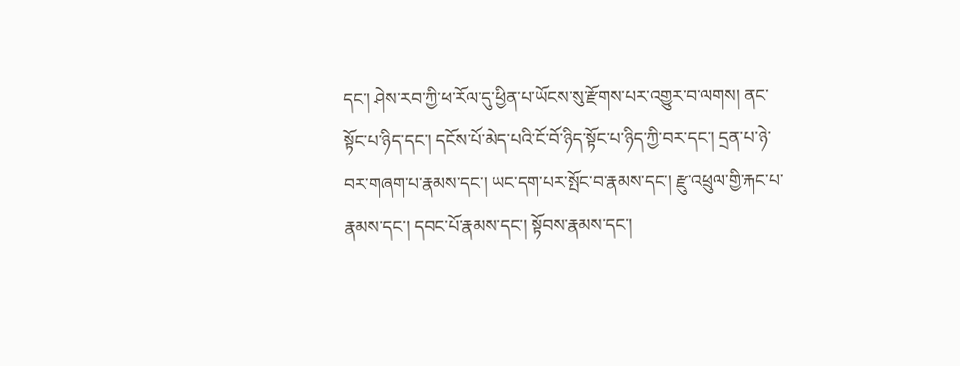དང་། ཤེས་རབ་ཀྱི་ཕ་རོལ་དུ་ཕྱིན་པ་ཡོངས་སུ་རྫོགས་པར་འགྱུར་བ་ལགས། ནང་སྟོང་པ་ཉིད་དང་། དངོས་པོ་མེད་པའི་ངོ་བོ་ཉིད་སྟོང་པ་ཉིད་ཀྱི་བར་དང་། དྲན་པ་ཉེ་བར་གཞག་པ་རྣམས་དང་། ཡང་དག་པར་སྤོང་བ་རྣམས་དང་། རྫུ་འཕྲུལ་གྱི་རྐང་པ་རྣམས་དང་། དབང་པོ་རྣམས་དང་། སྟོབས་རྣམས་དང་།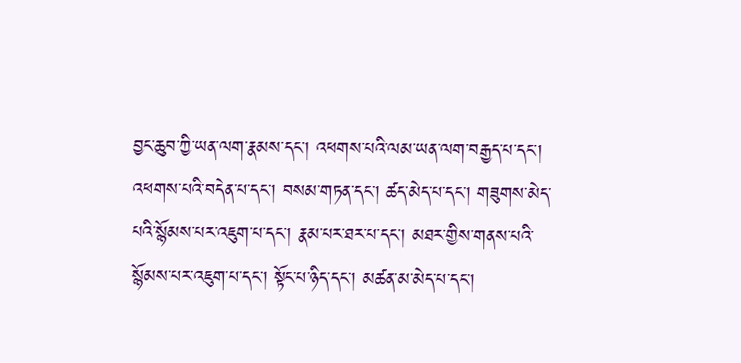བྱང་ཆུབ་ཀྱི་ཡན་ལག་རྣམས་དང་། འཕགས་པའི་ལམ་ཡན་ལག་བརྒྱད་པ་དང་། འཕགས་པའི་བདེན་པ་དང་། བསམ་གཏན་དང་། ཚད་མེད་པ་དང་། གཟུགས་མེད་པའི་སྙོམས་པར་འཇུག་པ་དང་། རྣམ་པར་ཐར་པ་དང་། མཐར་གྱིས་གནས་པའི་སྙོམས་པར་འཇུག་པ་དང་། སྟོང་པ་ཉིད་དང་། མཚན་མ་མེད་པ་དང་།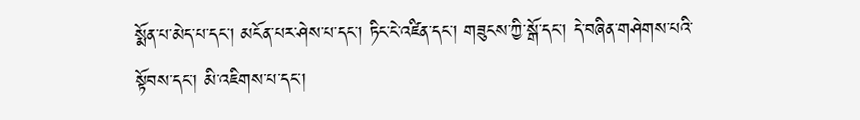སྨོན་པ་མེད་པ་དང་། མངོན་པར་ཤེས་པ་དང་། ཏིང་ངེ་འཛིན་དང་། གཟུངས་ཀྱི་སྒོ་དང་། དེ་བཞིན་གཤེགས་པའི་སྟོབས་དང་། མི་འཇིགས་པ་དང་།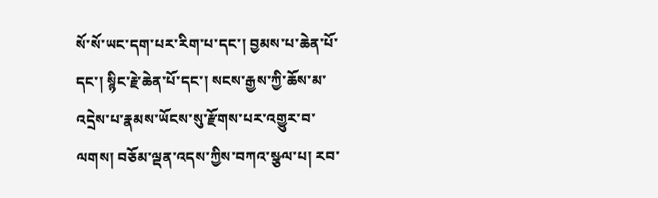སོ་སོ་ཡང་དག་པར་རིག་པ་དང་། བྱམས་པ་ཆེན་པོ་དང་། སྙིང་རྗེ་ཆེན་པོ་དང་། སངས་རྒྱས་ཀྱི་ཆོས་མ་འདྲེས་པ་རྣམས་ཡོངས་སུ་རྫོགས་པར་འགྱུར་བ་ལགས། བཅོམ་ལྡན་འདས་ཀྱིས་བཀའ་སྩལ་པ། རབ་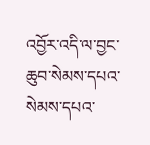འབྱོར་འདི་ལ་བྱང་ཆུབ་སེམས་དཔའ་སེམས་དཔའ་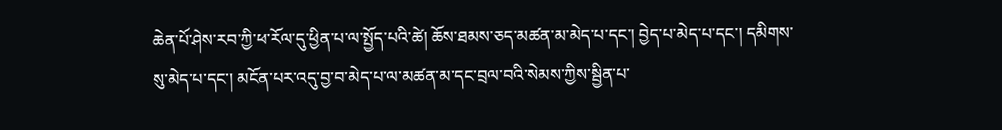ཆེན་པོ་ཤེས་རབ་ཀྱི་ཕ་རོལ་དུ་ཕྱིན་པ་ལ་སྤྱོད་པའི་ཚེ། ཆོས་ཐམས་ཅད་མཚན་མ་མེད་པ་དང་། བྱེད་པ་མེད་པ་དང་། དམིགས་སུ་མེད་པ་དང་། མངོན་པར་འདུ་བྱ་བ་མེད་པ་ལ་མཚན་མ་དང་བྲལ་བའི་སེམས་ཀྱིས་སྦྱིན་པ་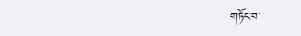གཏོང་བ་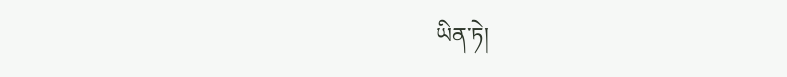ཡིན་ཏེ།